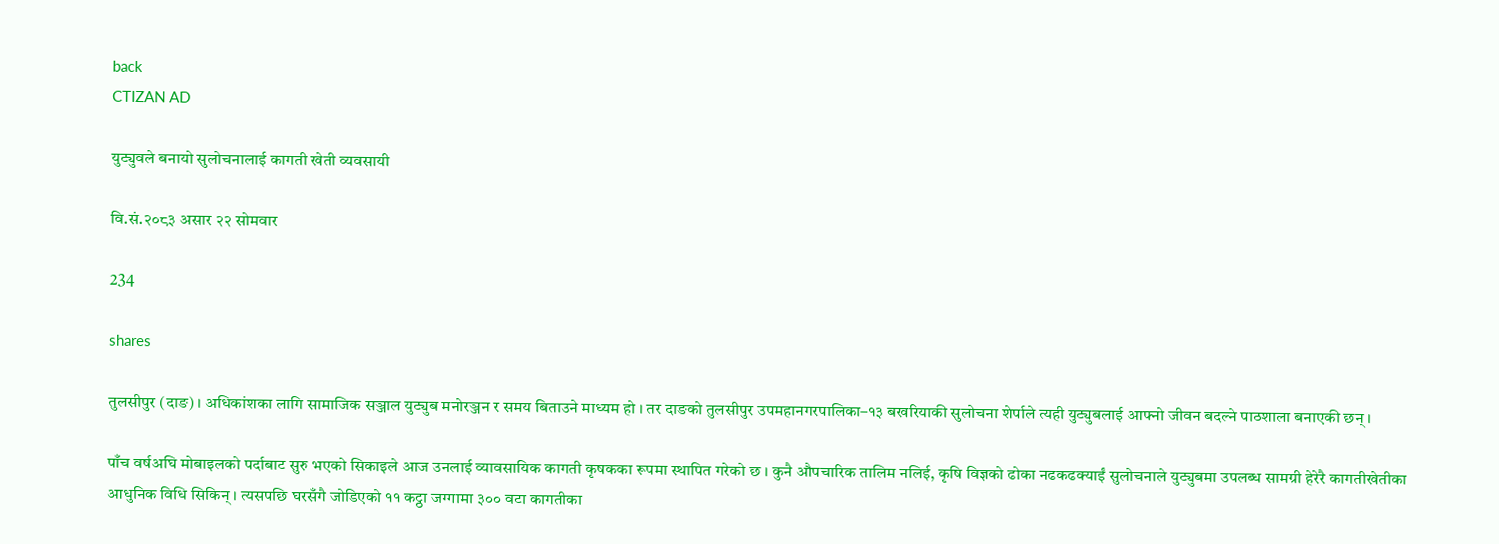back
CTIZAN AD

युट्युवले बनायो सुलोचनालाई कागती खेती व्यवसायी

वि.सं.२०८३ असार २२ सोमवार

234

shares

तुलसीपुर (दाङ) । अधिकांशका लागि सामाजिक सञ्जाल युट्युब मनोरञ्जन र समय बिताउने माध्यम हो । तर दाङको तुलसीपुर उपमहानगरपालिका–१३ बखरियाकी सुलोचना शेर्पाले त्यही युट्युबलाई आफ्नो जीवन बदल्ने पाठशाला बनाएकी छन् ।

पाँच वर्षअघि मोबाइलको पर्दाबाट सुरु भएको सिकाइले आज उनलाई व्यावसायिक कागती कृषकका रूपमा स्थापित गरेको छ । कुनै औपचारिक तालिम नलिई, कृषि विज्ञको ढोका नढकढक्याईं सुलोचनाले युट्युबमा उपलब्ध सामग्री हेरेरै कागतीखेतीका आधुनिक विधि सिकिन् । त्यसपछि घरसँगै जोडिएको ११ कट्ठा जग्गामा ३०० वटा कागतीका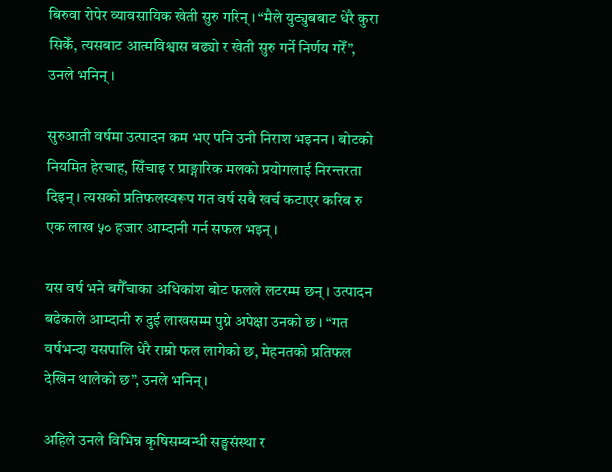बिरुवा रोपेर व्यावसायिक खेती सुरु गरिन् । “मैले युट्युबबाट धेरै कुरा सिकेँ, त्यसबाट आत्मविश्वास बढ्यो र खेती सुरु गर्ने निर्णय गरेँ”, उनले भनिन् ।

सुरुआती वर्षमा उत्पादन कम भए पनि उनी निराश भइनन । बोटको नियमित हेरचाह, सिँचाइ र प्राङ्गारिक मलको प्रयोगलाई निरन्तरता दिइन् । त्यसको प्रतिफलस्वरूप गत वर्ष सबै खर्च कटाएर करिब रु एक लाख ५० हजार आम्दानी गर्न सफल भइन् ।

यस वर्ष भने बगैँचाका अधिकांश बोट फलले लटरम्म छन् । उत्पादन बढेकाले आम्दानी रु दुई लाखसम्म पुग्ने अपेक्षा उनको छ । “गत वर्षभन्दा यसपालि धेरै राम्रो फल लागेको छ, मेहनतको प्रतिफल देखिन थालेको छ”, उनले भनिन् ।

अहिले उनले विभिन्न कृषिसम्बन्धी सङ्घसंस्था र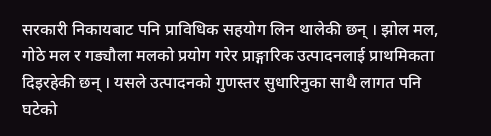सरकारी निकायबाट पनि प्राविधिक सहयोग लिन थालेकी छन् । झोल मल, गोठे मल र गड्यौला मलको प्रयोग गरेर प्राङ्गारिक उत्पादनलाई प्राथमिकता दिइरहेकी छन् । यसले उत्पादनको गुणस्तर सुधारिनुका साथै लागत पनि घटेको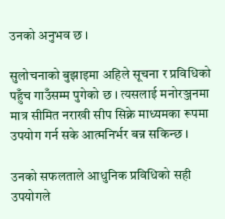उनको अनुभव छ ।

सुलोचनाको बुझाइमा अहिले सूचना र प्रविधिको पहुँच गाउँसम्म पुगेको छ । त्यसलाई मनोरञ्जनमा मात्र सीमित नराखी सीप सिक्ने माध्यमका रूपमा उपयोग गर्न सके आत्मनिर्भर बन्न सकिन्छ ।

उनको सफलताले आधुनिक प्रविधिको सही उपयोगले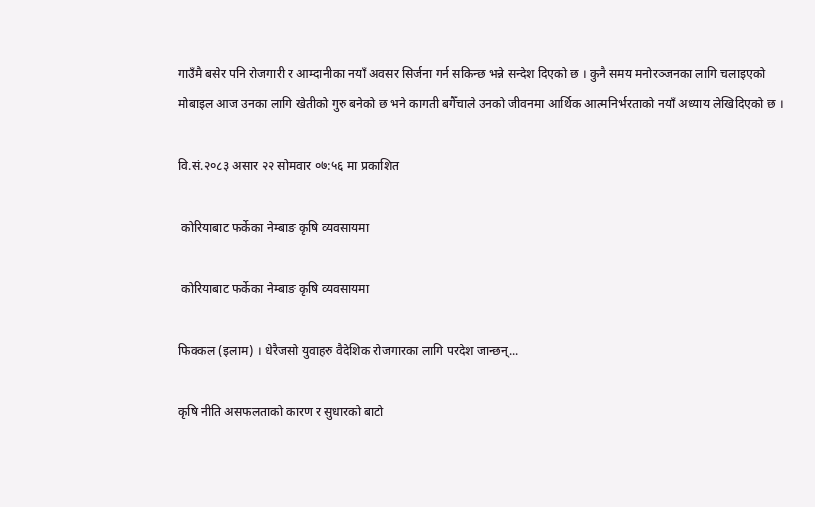गाउँमै बसेर पनि रोजगारी र आम्दानीका नयाँ अवसर सिर्जना गर्न सकिन्छ भन्ने सन्देश दिएको छ । कुनै समय मनोरञ्जनका लागि चलाइएको मोबाइल आज उनका लागि खेतीको गुरु बनेको छ भने कागती बगैँचाले उनको जीवनमा आर्थिक आत्मनिर्भरताको नयाँ अध्याय लेखिदिएको छ ।

वि.सं.२०८३ असार २२ सोमवार ०७:५६ मा प्रकाशित

 कोरियाबाट फर्केका नेम्बाङ कृषि व्यवसायमा

 कोरियाबाट फर्केका नेम्बाङ कृषि व्यवसायमा

फिक्कल (इलाम) । धेरैजसो युवाहरु वैदेशिक रोजगारका लागि परदेश जान्छन्...

कृषि नीति असफलताको कारण र सुधारको बाटो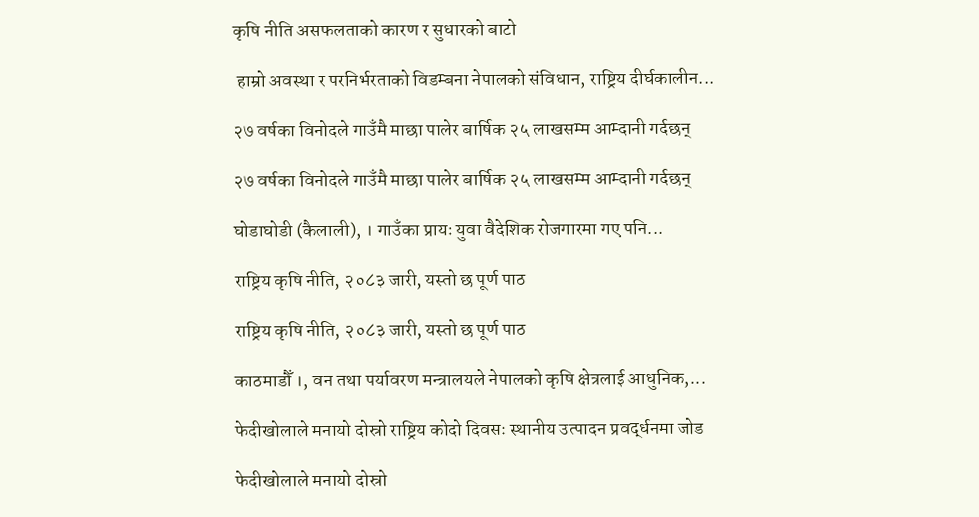कृषि नीति असफलताको कारण र सुधारको बाटो

 हाम्रो अवस्था र परनिर्भरताको विडम्बना नेपालको संविधान, राष्ट्रिय दीर्घकालीन...

२७ वर्षका विनोदले गाउँमै माछा पालेर बार्षिक २५ लाखसम्म आम्दानी गर्दछन्

२७ वर्षका विनोदले गाउँमै माछा पालेर बार्षिक २५ लाखसम्म आम्दानी गर्दछन्

घोडाघोडी (कैलाली), । गाउँका प्रायः युवा वैदेशिक रोजगारमा गए पनि...

राष्ट्रिय कृषि नीति, २०८३ जारी, यस्तो छ पूर्ण पाठ

राष्ट्रिय कृषि नीति, २०८३ जारी, यस्तो छ पूर्ण पाठ

काठमाडौँ ।, वन तथा पर्यावरण मन्त्रालयले नेपालको कृषि क्षेत्रलाई आधुनिक,...

फेदीखोलाले मनायो दोस्रो राष्ट्रिय कोदो दिवसः स्थानीय उत्पादन प्रवर्द्धनमा जोड

फेदीखोलाले मनायो दोस्रो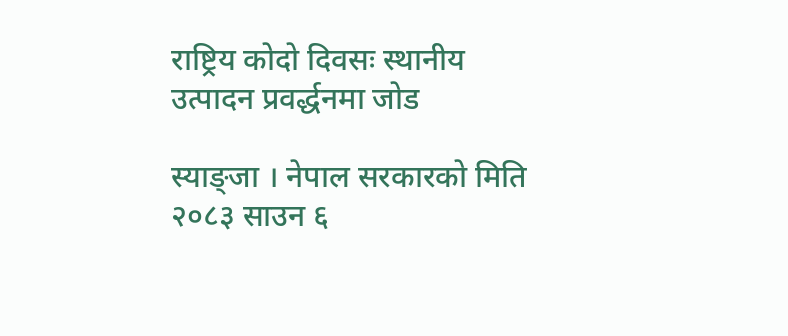राष्ट्रिय कोदो दिवसः स्थानीय उत्पादन प्रवर्द्धनमा जोड

स्याङ्जा । नेपाल सरकारको मिति २०८३ साउन ६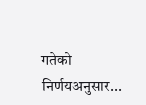गतेको निर्णयअनुसार...